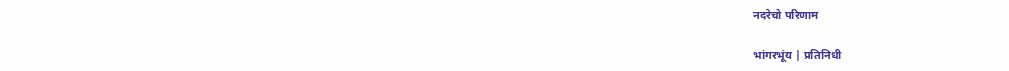नदरेचो परिणाम

भांगरभूंय | प्रतिनिधी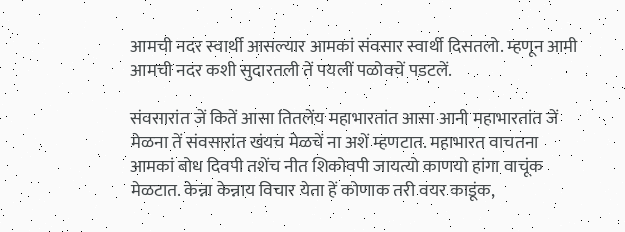आमची नदर स्वार्थी आसल्यार आमकां संवसार स्वार्थी दिसतलो. म्हणून आमी आमची नदर कशी सुदारतली तें पयलीं पळोवचें पडटलें.

संवसारांत जें कितें आसा तितलेंय महाभारतांत आसा आनी महाभारतांत जें मेळना तें संवसारांत खंयच मेळचें ना अशें म्हणटात. महाभारत वाचतना आमकां बोध दिवपी तशेंच नीत शिकोवपी जायत्यो काणयो हांगा वाचूंक मेळटात. केन्ना केन्नाय विचार येता हें कोणाक तरी वयर काडूंक,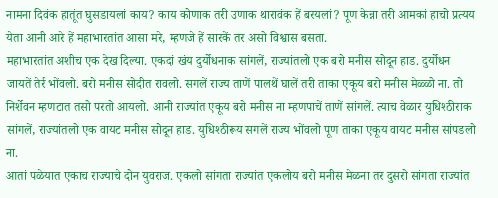नामना दिवंक हातूंत घुसडायलां काय? काय कोणाक तरी उणाक थारावंक हें बरयलां? पूण केन्ना तरी आमकां हाचो प्रत्यय येता आनी आरे हें महाभारतांत आसा मरे, म्हणजे हें सारकें तर असो विश्वास बसता.
महाभारतांत अशीच एक देख दिल्या. एकदां खंय दुर्योधनाक सांगलें, राज्यांतलो एक बरो मनीस सोदून हाड. दुर्योधन जायतें तेर्र भोंवलो. बरो मनीस सोदीत रावलो. सगलें राज्य ताणें पालथें घालें तरी ताका एकूय बरो मनीस मेळ्ळो ना. तो निर्शेवन म्हणटात तसो परतो आयलो. आनी राज्यांत एकूय बरो मनीस ना म्हणपाचें ताणें सांगलें. त्याच वेळार युधिश्ठीराक सांगलें, राज्यांतलो एक वायट मनीस सोदून हाड. युधिश्ठीरूय सगलें राज्य भोंवलो पूण ताका एकूय वायट मनीस सांपडलो ना.
आतां पळेयात एकाच राज्याचे दोन युवराज. एकलो सांगता राज्यांत एकलोय बरो मनीस मेळना तर दुसरो सांगता राज्यांत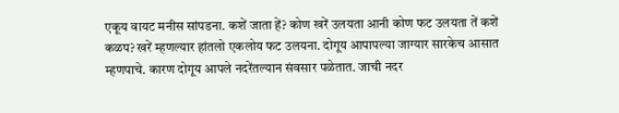एकूय वायट मनीस सांपडना. कशें जाता हें? कोण खरें उलयता आनी कोण फट उलयता तें कशें कळप? खरें म्हणल्यार हांतलो एकलोय फट उलयना. दोगूय आपापल्या जाग्यार सारकेच आसात म्हणपाचे. कारण दोगूय आपले नदरेंतल्यान संवसार पळेतात. जाची नदर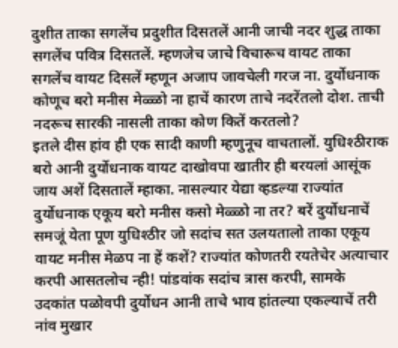दुशीत ताका सगलेंच प्रदुशीत दिसतलें आनी जाची नदर शुद्ध ताका सगलेंच पवित्र दिसतलें. म्हणजेच जाचे विचारूच वायट ताका सगलेंच वायट दिसलें म्हणून अजाप जावचेली गरज ना. दुर्योधनाक कोणूच बरो मनीस मेळ्ळो ना हाचें कारण ताचे नदरेंतलो दोश. ताची नदरूच सारकी नासली ताका कोण कितें करतलो?
इतले दीस हांव ही एक सादी काणी म्हणुनूच वाचतालों. युधिश्ठीराक बरो आनी दुर्योधनाक वायट दाखोवपा खातीर ही बरयलां आसूंक जाय अशें दिसतालें म्हाका. नासल्यार येद्या व्हडल्या राज्यांत दुर्योधनाक एकूय बरो मनीस कसो मेळ्ळो ना तर? बरें दुर्योधनाचें समजूं येता पूण युधिश्ठीर जो सदांच सत उलयतालो ताका एकूय वायट मनीस मेळप ना हें कशें? राज्यांत कोणतरी रयतेचेर अत्याचार करपी आसतलोच न्ही! पांडवांक सदांच त्रास करपी, सामके उदकांत पळोवपी दुर्योधन आनी ताचे भाव हांतल्या एकल्याचें तरी नांव मुखार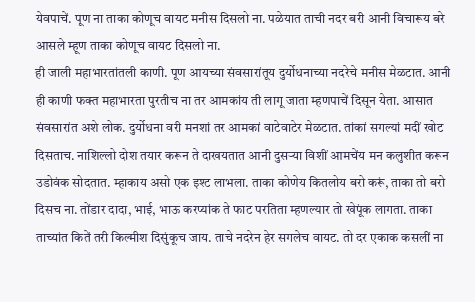येवपाचें. पूण ना ताका कोणूच वायट मनीस दिसलो ना. पळेयात ताची नदर बरी आनी विचारूय बरे आसले म्हूण ताका कोणूच वायट दिसलो ना.
ही जाली महाभारतांतली काणी. पूण आयच्या संवसारांतूय दुर्योधनाच्या नदरेचे मनीस मेळटात. आनी ही काणी फक्त महाभारता पुरतीच ना तर आमकांय ती लागू जाता म्हणपाचें दिसून येता. आसात संवसारांत अशे लोक. दुर्योधना वरी मनशां तर आमकां वाटेवाटेर मेळटात. तांकां सगल्यां मदीं खोट दिसताच. नाशिल्लो दोश तयार करून ते दाखयतात आनी दुसऱ्या विशीं आमचेंय मन कलुशीत करून उडोवंक सोदतात. म्हाकाय असो एक इश्ट लाभला. ताका कोणेय कितलोय बरो करूं, ताका तो बरो दिसच ना. तोंडार दादा, भाई, भाऊ करप्यांक ते फाट परतिता म्हणल्यार तो खेपूंक लागता. ताका ताच्यांत कितें तरी किल्मीश दिसुंकूच जाय. ताचे नदरेन हेर सगलेच वायट. तो दर एकाक कसलीं ना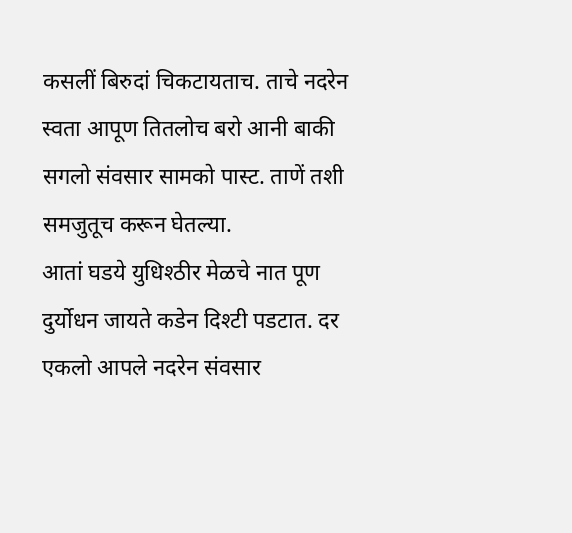कसलीं बिरुदां चिकटायताच. ताचे नदरेन स्वता आपूण तितलोच बरो आनी बाकी सगलो संवसार सामको पास्ट. ताणें तशी समजुतूच करून घेतल्या.
आतां घडये युधिश्ठीर मेळचे नात पूण दुर्योधन जायते कडेन दिश्टी पडटात. दर एकलो आपले नदरेन संवसार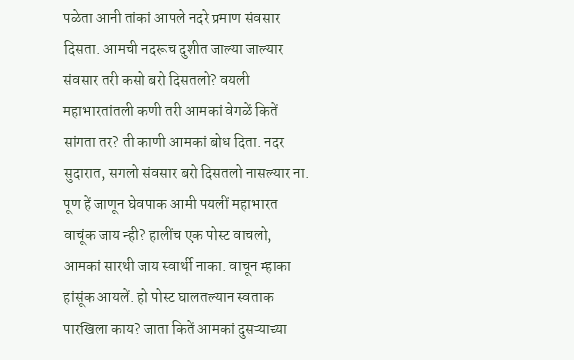पळेता आनी तांकां आपले नदरे प्रमाण संवसार दिसता. आमची नदरूच दुशीत जाल्या जाल्यार संवसार तरी कसो बरो दिसतलो? वयली महाभारतांतली कणी तरी आमकां वेगळें कितें सांगता तर? ती काणी आमकां बोध दिता. नदर सुदारात, सगलो संवसार बरो दिसतलो नासल्यार ना. पूण हें जाणून घेवपाक आमी पयलीं महाभारत वाचूंक जाय न्ही? हालींच एक पोस्ट वाचलो, आमकां सारथी जाय स्वार्थी नाका. वाचून म्हाका हांसूंक आयलें. हो पोस्ट घालतल्यान स्वताक पारखिला काय? जाता कितें आमकां दुसऱ्याच्या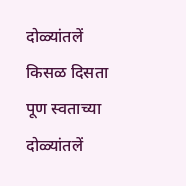दोळ्यांतलें किसळ दिसता पूण स्वताच्या दोळ्यांतलें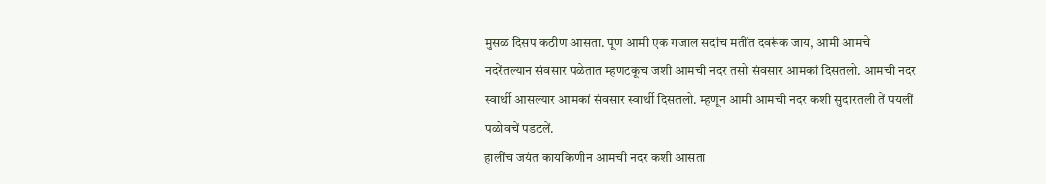मुसळ दिसप कठीण आसता. पूण आमी एक गजाल सदांच मतींत दवरूंक जाय, आमी आमचे नदरेंतल्यान संवसार पळेतात म्हणटकूच जशी आमची नदर तसो संवसार आमकां दिसतलो. आमची नदर स्वार्थी आसल्यार आमकां संवसार स्वार्थी दिसतलो. म्हणून आमी आमची नदर कशी सुदारतली तें पयलीं पळोवचें पडटलें.
हालींच जयंत कायकिणीन आमची नदर कशी आसता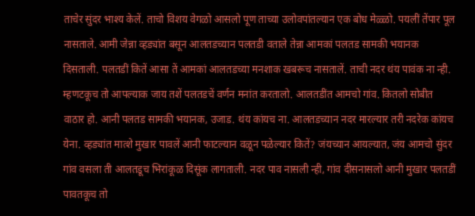ताचेर सुंदर भाश्य केलें. ताचो विशय वेगळो आसलो पूण ताच्या उलोवपांतल्यान एक बोध मेळ्ळो. पयलीं तेंपार पूल नासताले. आमी जेन्ना व्हड्यांत बसून आलतडच्यान पलतडी वताले तेन्ना आमकां पलतड सामकी भयानक दिसताली. पलतडीं कितें आसा तें आमकां आलतडच्या मनशाक खबरूच नासतालें. ताची नदर थंय पावंक ना न्ही. म्हणटकूच तो आपल्याक जाय तशें पलतडचें वर्णन मनांत करतालो. आलतडींत आमचो गांव. कितलो सोबीत वाठार हो. आनी पलतड सामकी भयानक, उजाड. थंय कांयच ना. आलतडच्यान नदर मारल्यार तरी नदरेक कांयच येना. व्हड्यांत मात्शे मुखार पावलें आनी फाटल्यान वळून पळेल्यार कितें? जंयच्यान आयल्यात, जंय आमचो सुंदर गांव वसला ती आलतडूच भिरांकूळ दिसूंक लागताली. नदर पाव नासली न्ही, गांव दीसनासलो आनी मुखार पलतडीं पावतकूच तो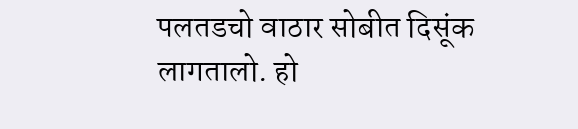पलतडचो वाठार सोबीत दिसूंक लागतालो. हो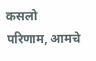कसलो परिणाम, आमचे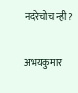नदरेचोच न्ही?

अभयकुमार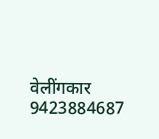वेलींगकार
9423884687